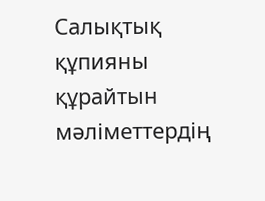Салықтық құпияны құрайтын мәліметтердің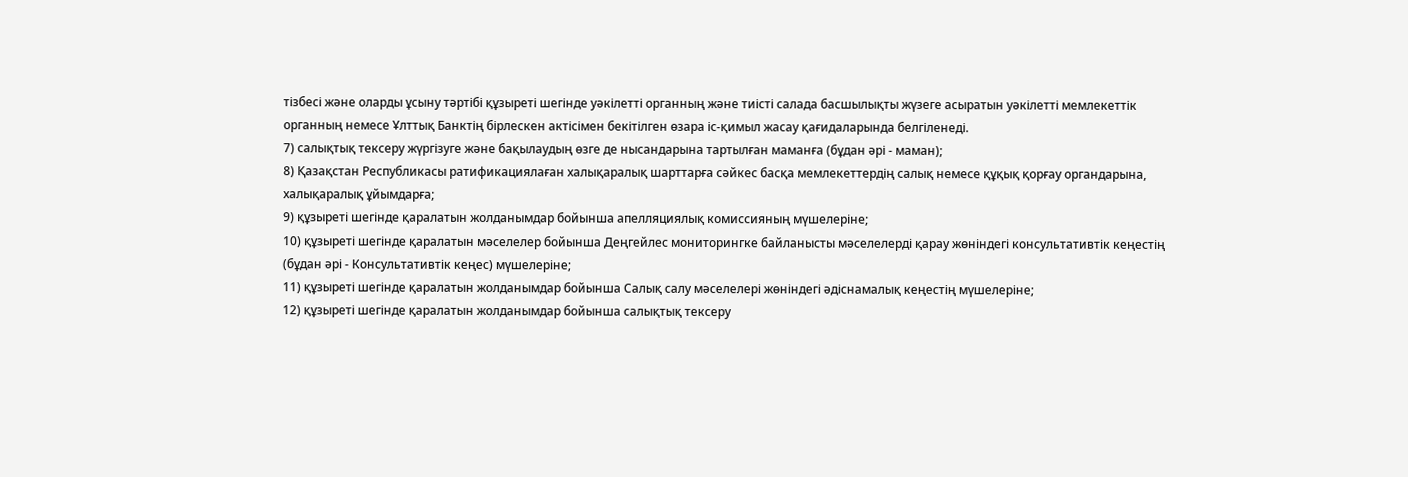тізбесі және оларды ұсыну тәртібі құзыреті шегінде уәкілетті органның және тиісті салада басшылықты жүзеге асыратын уәкілетті мемлекеттік органның немесе Ұлттық Банктің бірлескен актісімен бекітілген өзара іс-қимыл жасау қағидаларында белгіленеді.
7) салықтық тексеру жүргізуге және бақылаудың өзге де нысандарына тартылған маманға (бұдан әрі - маман);
8) Қазақстан Республикасы ратификациялаған халықаралық шарттарға сәйкес басқа мемлекеттердің салық немесе құқық қорғау органдарына, халықаралық ұйымдарға;
9) құзыреті шегінде қаралатын жолданымдар бойынша апелляциялық комиссияның мүшелеріне;
10) құзыреті шегінде қаралатын мәселелер бойынша Деңгейлес мониторингке байланысты мәселелерді қарау жөніндегі консультативтік кеңестің (бұдан әрі - Консультативтік кеңес) мүшелеріне;
11) құзыреті шегінде қаралатын жолданымдар бойынша Салық салу мәселелері жөніндегі әдіснамалық кеңестің мүшелеріне;
12) құзыреті шегінде қаралатын жолданымдар бойынша салықтық тексеру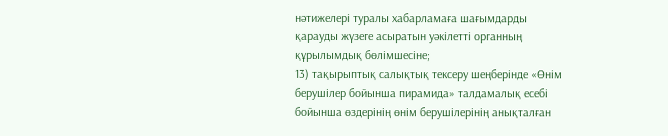нәтижелері туралы хабарламаға шағымдарды қарауды жүзеге асыратын уәкілетті органның құрылымдық бөлімшесіне;
13) тақырыптық салықтық тексеру шеңберінде «Өнім берушілер бойынша пирамида» талдамалық есебі бойынша өздерінің өнім берушілерінің анықталған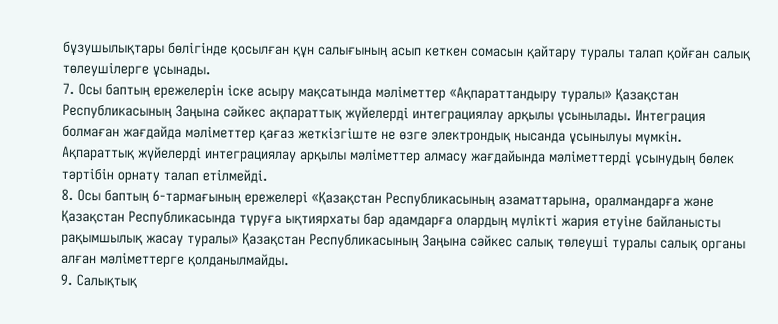бұзушылықтары бөлігінде қосылған құн салығының асып кеткен сомасын қайтару туралы талап қойған салық төлеушілерге ұсынады.
7. Осы баптың ережелерін іске асыру мақсатында мәліметтер «Ақпараттандыру туралы» Қазақстан Республикасының Заңына сәйкес ақпараттық жүйелерді интеграциялау арқылы ұсынылады. Интеграция болмаған жағдайда мәліметтер қағаз жеткізгіште не өзге электрондық нысанда ұсынылуы мүмкін.
Ақпараттық жүйелерді интеграциялау арқылы мәліметтер алмасу жағдайында мәліметтерді ұсынудың бөлек тәртібін орнату талап етілмейді.
8. Осы баптың 6-тармағының ережелері «Қазақстан Республикасының азаматтарына, оралмандарға және Қазақстан Республикасында тұруға ықтиярхаты бар адамдарға олардың мүлікті жария етуіне байланысты рақымшылық жасау туралы» Қазақстан Республикасының Заңына сәйкес салық төлеуші туралы салық органы алған мәліметтерге қолданылмайды.
9. Салықтық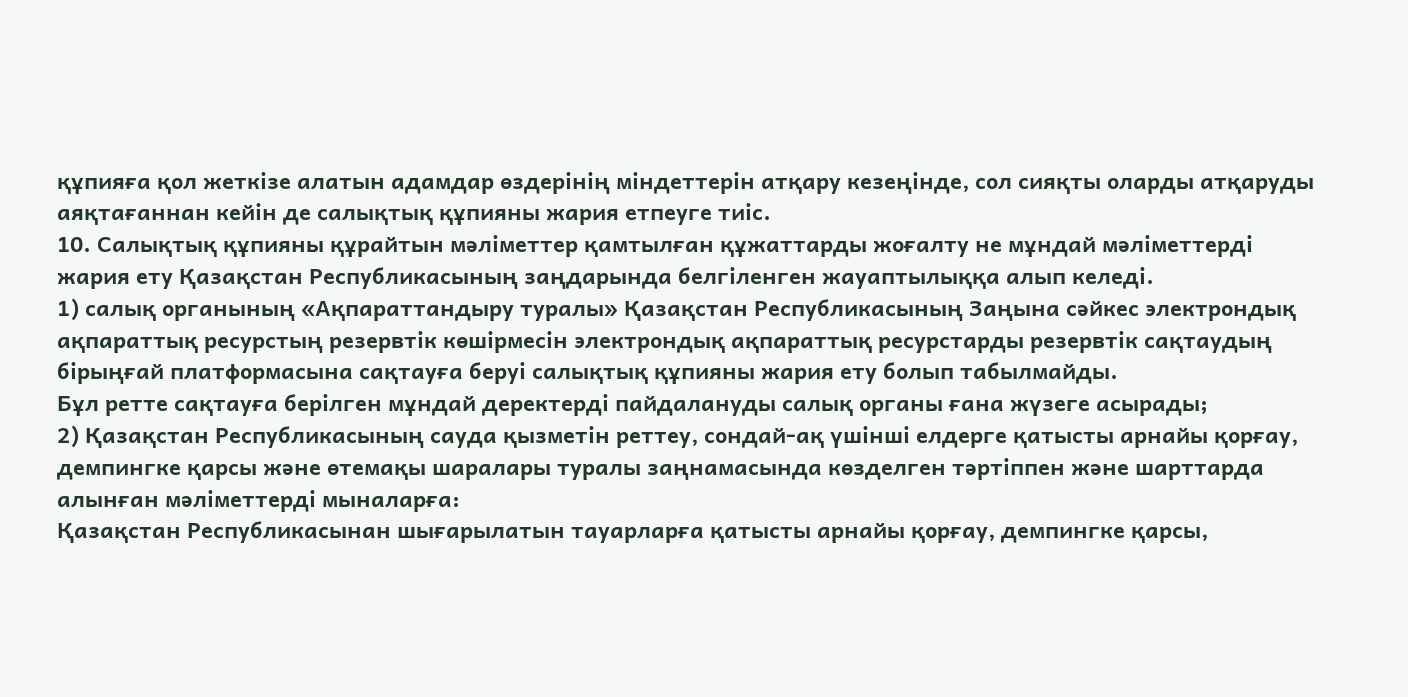құпияға қол жеткізе алатын адамдар өздерінің міндеттерін атқару кезеңінде, сол сияқты оларды атқаруды аяқтағаннан кейін де салықтық құпияны жария етпеуге тиіс.
10. Салықтық құпияны құрайтын мәліметтер қамтылған құжаттарды жоғалту не мұндай мәліметтерді жария ету Қазақстан Республикасының заңдарында белгіленген жауаптылыққа алып келеді.
1) салық органының «Ақпараттандыру туралы» Қазақстан Республикасының Заңына сәйкес электрондық ақпараттық ресурстың резервтік көшірмесін электрондық ақпараттық ресурстарды резервтік сақтаудың бірыңғай платформасына сақтауға беруі салықтық құпияны жария ету болып табылмайды.
Бұл ретте сақтауға берілген мұндай деректерді пайдалануды салық органы ғана жүзеге асырады;
2) Қазақстан Республикасының сауда қызметін реттеу, сондай-ақ үшінші елдерге қатысты арнайы қорғау, демпингке қарсы және өтемақы шаралары туралы заңнамасында көзделген тәртіппен және шарттарда алынған мәліметтерді мыналарға:
Қазақстан Республикасынан шығарылатын тауарларға қатысты арнайы қорғау, демпингке қарсы,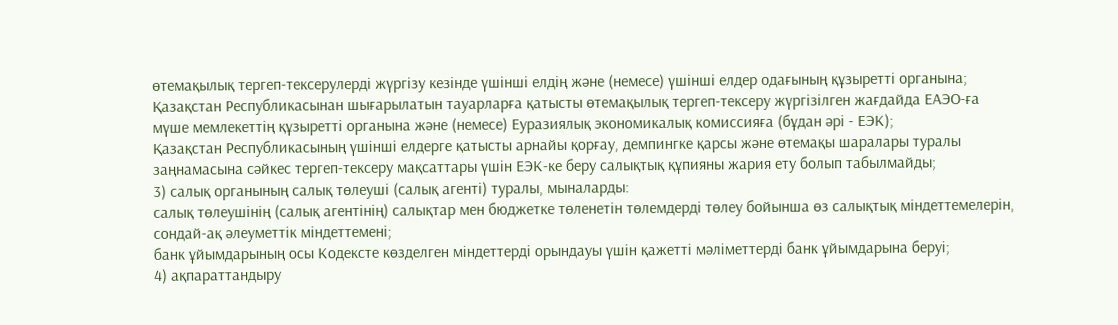өтемақылық тергеп-тексерулерді жүргізу кезінде үшінші елдің және (немесе) үшінші елдер одағының құзыретті органына;
Қазақстан Республикасынан шығарылатын тауарларға қатысты өтемақылық тергеп-тексеру жүргізілген жағдайда ЕАЭО-ға мүше мемлекеттің құзыретті органына және (немесе) Еуразиялық экономикалық комиссияға (бұдан әрі - ЕЭК);
Қазақстан Республикасының үшінші елдерге қатысты арнайы қорғау, демпингке қарсы және өтемақы шаралары туралы заңнамасына сәйкес тергеп-тексеру мақсаттары үшін ЕЭК-ке беру салықтық құпияны жария ету болып табылмайды;
3) салық органының салық төлеуші (салық агенті) туралы, мыналарды:
салық төлеушінің (салық агентінің) салықтар мен бюджетке төленетін төлемдерді төлеу бойынша өз салықтық міндеттемелерін, сондай-ақ әлеуметтік міндеттемені;
банк ұйымдарының осы Кодексте көзделген міндеттерді орындауы үшін қажетті мәліметтерді банк ұйымдарына беруі;
4) ақпараттандыру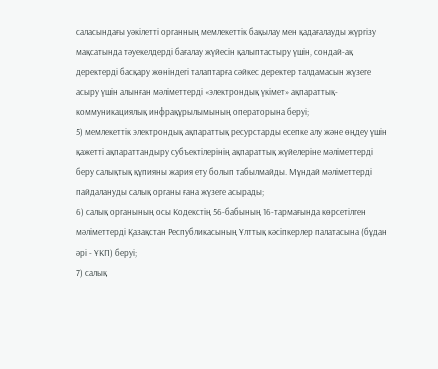саласындағы уәкілетті органның мемлекеттік бақылау мен қадағалауды жүргізу мақсатында тәуекелдерді бағалау жүйесін қалыптастыру үшін, сондай-ақ деректерді басқару жөніндегі талаптарға сәйкес деректер талдамасын жүзеге асыру үшін алынған мәліметтерді «электрондық үкімет» ақпараттық-коммуникациялық инфрақұрылымының операторына беруі;
5) мемлекеттік электрондық ақпараттық ресурстарды есепке алу және өңдеу үшін қажетті ақпараттандыру субъектілерінің ақпараттық жүйелеріне мәліметтерді беру салықтық құпияны жария ету болып табылмайды. Мұндай мәліметтерді пайдалануды салық органы ғана жүзеге асырады;
6) салық органының осы Кодекстің 56-бабының 16-тармағында көрсетілген мәліметтерді Қазақстан Республикасының Ұлттық кәсіпкерлер палатасына (бұдан әрі - ҰКП) беруі;
7) салық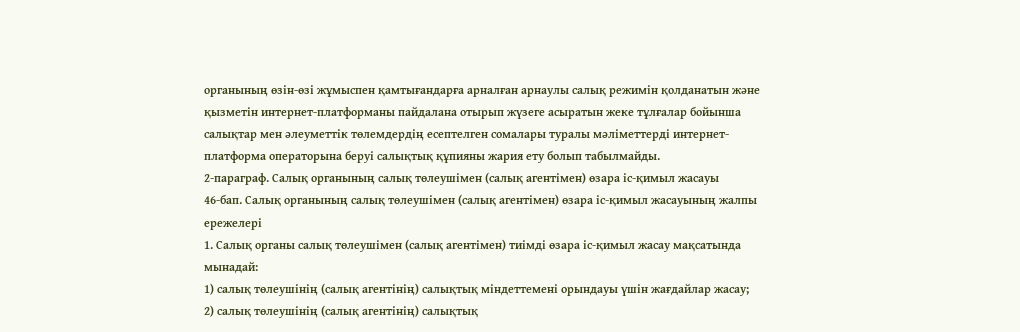органының өзін-өзі жұмыспен қамтығандарға арналған арнаулы салық режимін қолданатын және қызметін интернет-платформаны пайдалана отырып жүзеге асыратын жеке тұлғалар бойынша салықтар мен әлеуметтік төлемдердің есептелген сомалары туралы мәліметтерді интернет-платформа операторына беруі салықтық құпияны жария ету болып табылмайды.
2-параграф. Салық органының салық төлеушімен (салық агентімен) өзара іс-қимыл жасауы
46-бап. Салық органының салық төлеушімен (салық агентімен) өзара іс-қимыл жасауының жалпы ережелері
1. Салық органы салық төлеушімен (салық агентімен) тиімді өзара іс-қимыл жасау мақсатында мынадай:
1) салық төлеушінің (салық агентінің) салықтық міндеттемені орындауы үшін жағдайлар жасау;
2) салық төлеушінің (салық агентінің) салықтық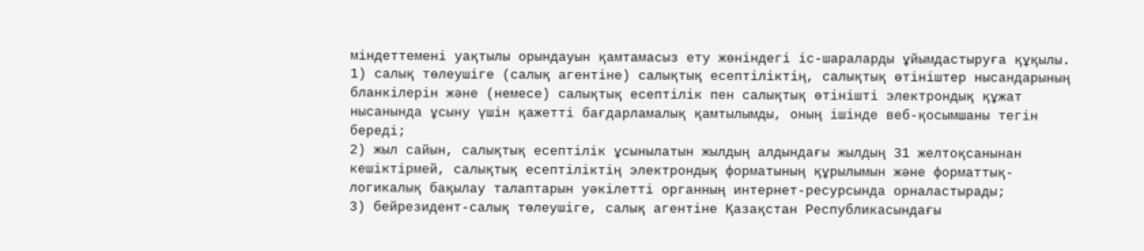міндеттемені уақтылы орындауын қамтамасыз ету жөніндегі іс-шараларды ұйымдастыруға құқылы.
1) салық төлеушіге (салық агентіне) салықтық есептіліктің, салықтық өтініштер нысандарының бланкілерін және (немесе) салықтық есептілік пен салықтық өтінішті электрондық құжат нысанында ұсыну үшін қажетті бағдарламалық қамтылымды, оның ішінде веб-қосымшаны тегін береді;
2) жыл сайын, салықтық есептілік ұсынылатын жылдың алдындағы жылдың 31 желтоқсанынан кешіктірмей, салықтық есептіліктің электрондық форматының құрылымын және форматтық-логикалық бақылау талаптарын уәкілетті органның интернет-ресурсында орналастырады;
3) бейрезидент-салық төлеушіге, салық агентіне Қазақстан Республикасындағы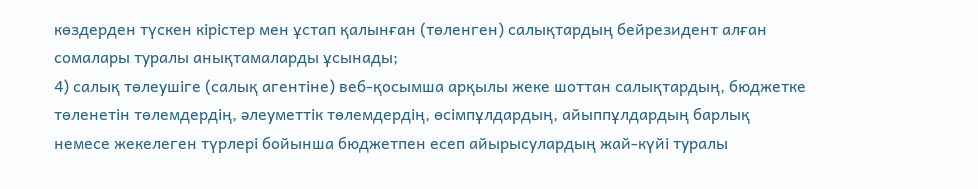көздерден түскен кірістер мен ұстап қалынған (төленген) салықтардың бейрезидент алған сомалары туралы анықтамаларды ұсынады;
4) салық төлеушіге (салық агентіне) веб-қосымша арқылы жеке шоттан салықтардың, бюджетке төленетін төлемдердің, әлеуметтік төлемдердің, өсімпұлдардың, айыппұлдардың барлық немесе жекелеген түрлері бойынша бюджетпен есеп айырысулардың жай-күйі туралы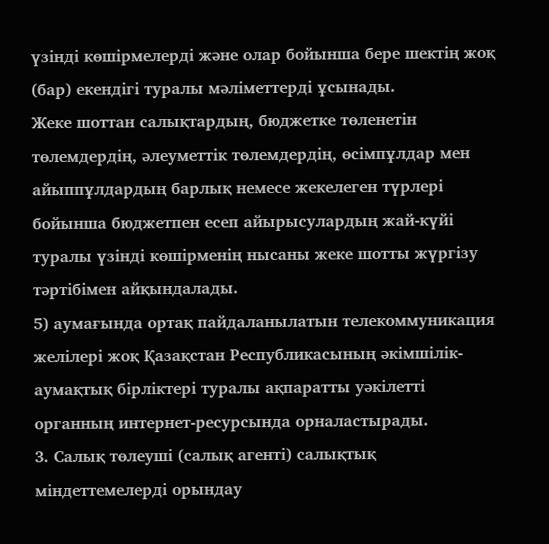үзінді көшірмелерді және олар бойынша бере шектің жоқ (бар) екендігі туралы мәліметтерді ұсынады.
Жеке шоттан салықтардың, бюджетке төленетін төлемдердің, әлеуметтік төлемдердің, өсімпұлдар мен айыппұлдардың барлық немесе жекелеген түрлері бойынша бюджетпен есеп айырысулардың жай-күйі туралы үзінді көшірменің нысаны жеке шотты жүргізу тәртібімен айқындалады.
5) аумағында ортақ пайдаланылатын телекоммуникация желілері жоқ Қазақстан Республикасының әкімшілік-аумақтық бірліктері туралы ақпаратты уәкілетті органның интернет-ресурсында орналастырады.
3. Салық төлеуші (салық агенті) салықтық міндеттемелерді орындау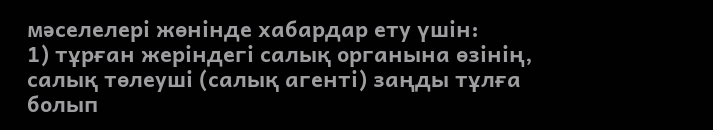мәселелері жөнінде хабардар ету үшін:
1) тұрған жеріндегі салық органына өзінің, салық төлеуші (салық агенті) заңды тұлға болып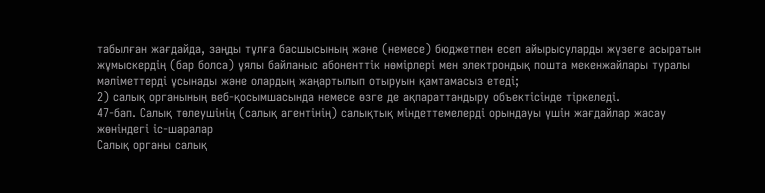табылған жағдайда, заңды тұлға басшысының және (немесе) бюджетпен есеп айырысуларды жүзеге асыратын жұмыскердің (бар болса) ұялы байланыс абоненттік нөмірлері мен электрондық пошта мекенжайлары туралы мәліметтерді ұсынады және олардың жаңартылып отыруын қамтамасыз етеді;
2) салық органының веб-қосымшасында немесе өзге де ақпараттандыру объектісінде тіркеледі.
47-бап. Салық төлеушінің (салық агентінің) салықтық міндеттемелерді орындауы үшін жағдайлар жасау жөніндегі іс-шаралар
Салық органы салық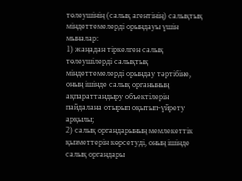төлеушінің (салық агентінің) салықтық міндеттемелерді орындауы үшін мыналар:
1) жаңадан тіркелген салық төлеушілерді салықтық міндеттемелерді орындау тәртібіне, оның ішінде салық органының ақпараттандыру объектілерін пайдалана отырып оқытып-үйрету арқылы;
2) салық органдарының мемлекеттік қызметтерін көрсетуді, оның ішінде салық органдары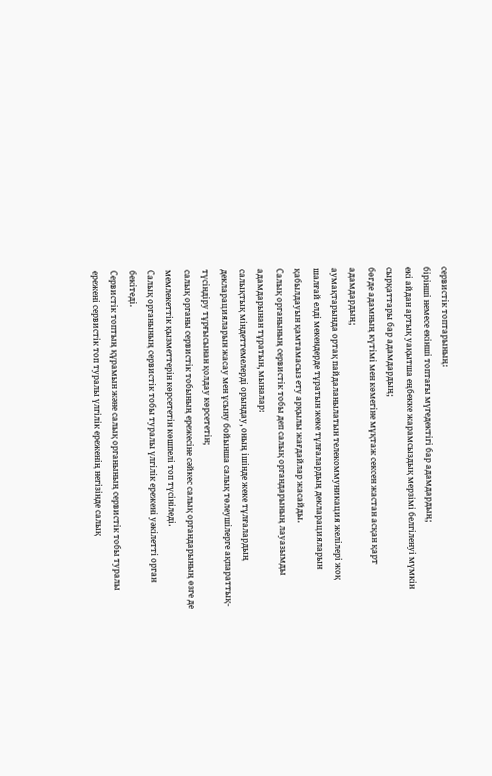сервистік топтарының:
бірінші немесе екінші топтағы мүгедектігі бар адамдардың;
екі айдан артық уақытша еңбекке жарамсыздық мерзімі белгіленуі мүмкін сырқаттары бар адамдардың;
бөгде адамның күтімі мен көмегіне мұқтаж сексен жастан асқан қарт адамдардың;
аумақтарында ортақ пайдаланылатын телекоммуникация желілері жоқ шалғай елді мекендерде тұратын жеке тұлғалардың декларацияларын қабылдауын қамтамасыз ету арқылы жағдайлар жасайды.
Салық органының сервистік тобы деп салық органдарының лауазымды адамдарынан тұратын, мыналар:
салықтық міндеттемелерді орындау, оның ішінде жеке тұлғалардың декларацияларын жасау мен ұсыну бойынша салық төлеушілерге ақпараттық-түсіндіру тұрғысынан қолдау көрсететін;
салық органы сервистік тобының ережесіне сәйкес салық органдарының өзге де мемлекеттік қызметтерін көрсететін көшпелі топ түсініледі.
Салық органының сервистік тобы туралы үлгілік ережені уәкілетті орган бекітеді.
Сервистік топтың құрамын және салық органының сервистік тобы туралы ережені сервистік топ туралы үлгілік ереженің негізінде салық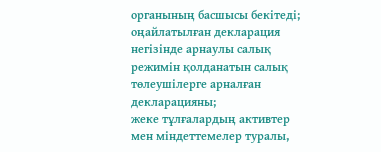органының басшысы бекітеді;
оңайлатылған декларация негізінде арнаулы салық режимін қолданатын салық төлеушілерге арналған декларацияны;
жеке тұлғалардың активтер мен міндеттемелер туралы,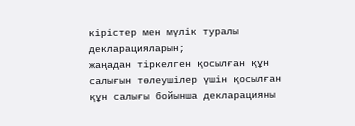кірістер мен мүлік туралы декларацияларын;
жаңадан тіркелген қосылған құн салығын төлеушілер үшін қосылған құн салығы бойынша декларацияны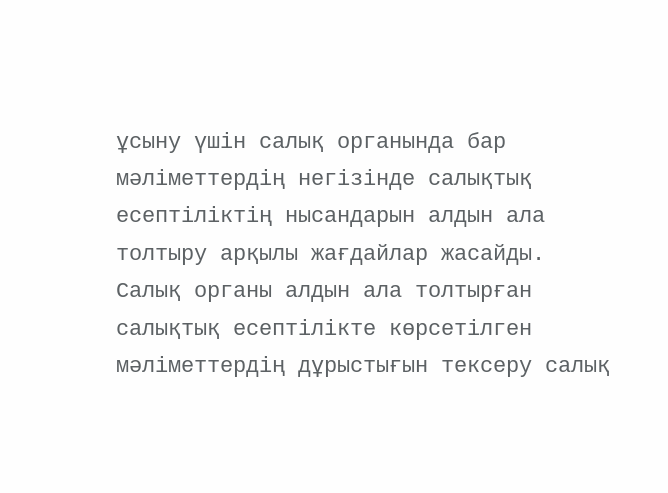ұсыну үшін салық органында бар мәліметтердің негізінде салықтық есептіліктің нысандарын алдын ала толтыру арқылы жағдайлар жасайды.
Салық органы алдын ала толтырған салықтық есептілікте көрсетілген мәліметтердің дұрыстығын тексеру салық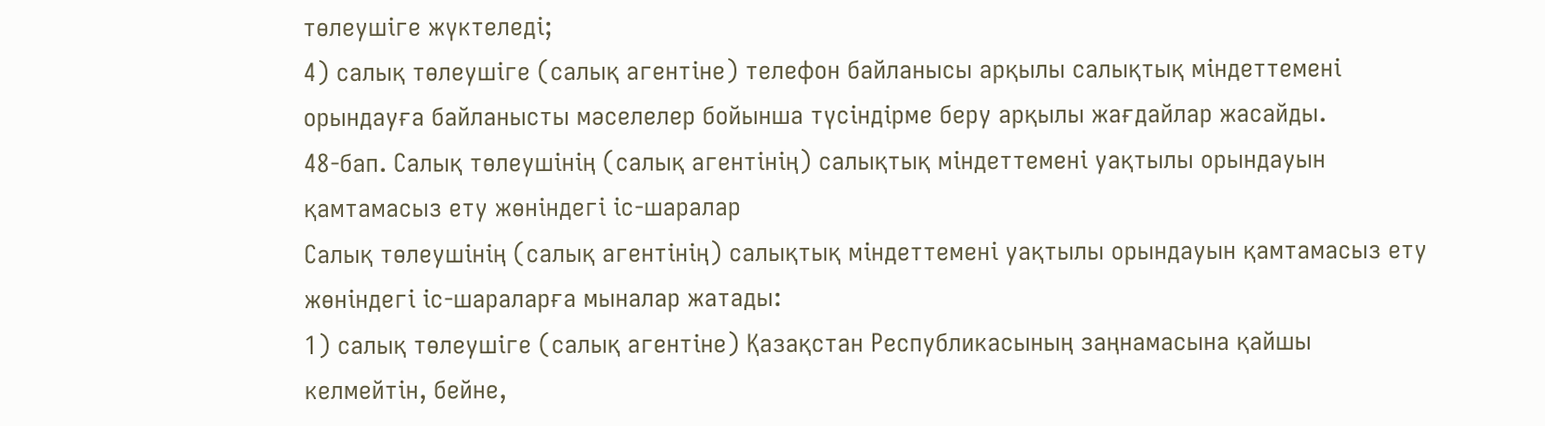төлеушіге жүктеледі;
4) салық төлеушіге (салық агентіне) телефон байланысы арқылы салықтық міндеттемені орындауға байланысты мәселелер бойынша түсіндірме беру арқылы жағдайлар жасайды.
48-бап. Салық төлеушінің (салық агентінің) салықтық міндеттемені уақтылы орындауын қамтамасыз ету жөніндегі іс-шаралар
Салық төлеушінің (салық агентінің) салықтық міндеттемені уақтылы орындауын қамтамасыз ету жөніндегі іс-шараларға мыналар жатады:
1) салық төлеушіге (салық агентіне) Қазақстан Республикасының заңнамасына қайшы келмейтін, бейне,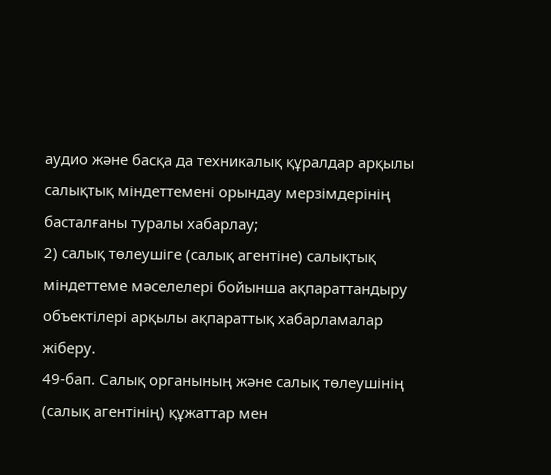аудио және басқа да техникалық құралдар арқылы салықтық міндеттемені орындау мерзімдерінің басталғаны туралы хабарлау;
2) салық төлеушіге (салық агентіне) салықтық міндеттеме мәселелері бойынша ақпараттандыру объектілері арқылы ақпараттық хабарламалар жіберу.
49-бап. Салық органының және салық төлеушінің (салық агентінің) құжаттар мен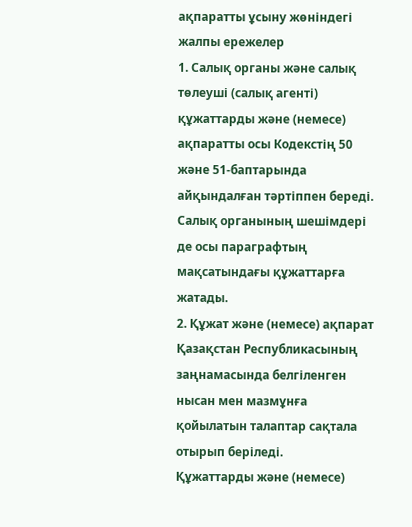ақпаратты ұсыну жөніндегі жалпы ережелер
1. Салық органы және салық төлеуші (салық агенті) құжаттарды және (немесе) ақпаратты осы Кодекстің 50 және 51-баптарында айқындалған тәртіппен береді.
Салық органының шешімдері де осы параграфтың мақсатындағы құжаттарға жатады.
2. Құжат және (немесе) ақпарат Қазақстан Республикасының заңнамасында белгіленген нысан мен мазмұнға қойылатын талаптар сақтала отырып беріледі.
Құжаттарды және (немесе)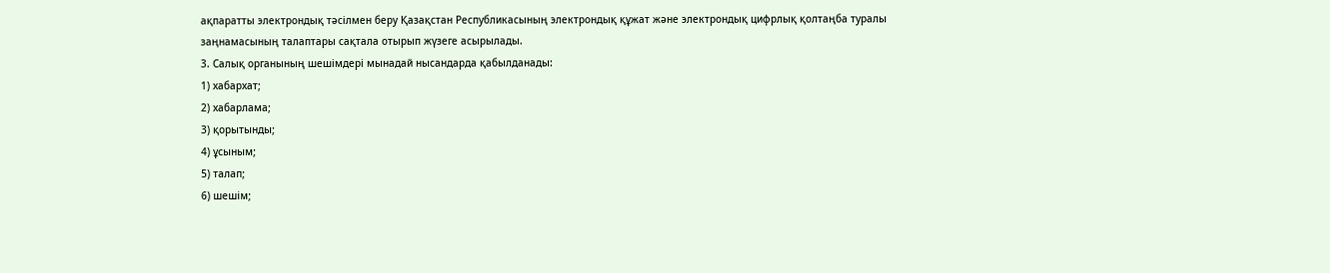ақпаратты электрондық тәсілмен беру Қазақстан Республикасының электрондық құжат және электрондық цифрлық қолтаңба туралы заңнамасының талаптары сақтала отырып жүзеге асырылады.
3. Салық органының шешімдері мынадай нысандарда қабылданады:
1) хабархат;
2) хабарлама;
3) қорытынды;
4) ұсыным;
5) талап;
6) шешім;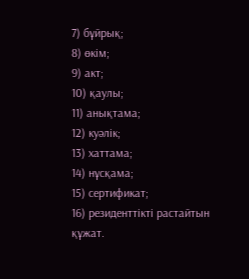7) бұйрық;
8) өкім;
9) акт;
10) қаулы;
11) анықтама;
12) куәлік;
13) хаттама;
14) нұсқама;
15) сертификат;
16) резиденттікті растайтын құжат.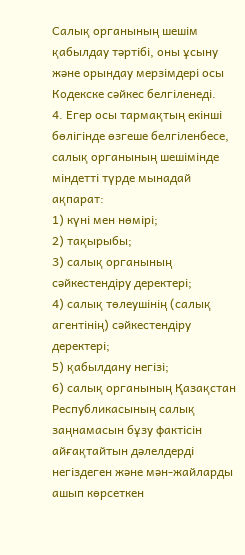Салық органының шешім қабылдау тәртібі, оны ұсыну және орындау мерзімдері осы Кодекске сәйкес белгіленеді.
4. Егер осы тармақтың екінші бөлігінде өзгеше белгіленбесе, салық органының шешімінде міндетті түрде мынадай ақпарат:
1) күні мен нөмірі;
2) тақырыбы;
3) салық органының сәйкестендіру деректері;
4) салық төлеушінің (салық агентінің) сәйкестендіру деректері;
5) қабылдану негізі;
6) салық органының Қазақстан Республикасының салық заңнамасын бұзу фактісін айғақтайтын дәлелдерді негіздеген және мән-жайларды ашып көрсеткен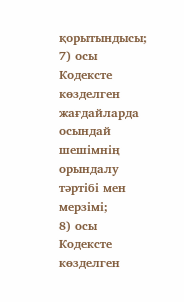қорытындысы;
7) осы Кодексте көзделген жағдайларда осындай шешімнің орындалу тәртібі мен мерзімі;
8) осы Кодексте көзделген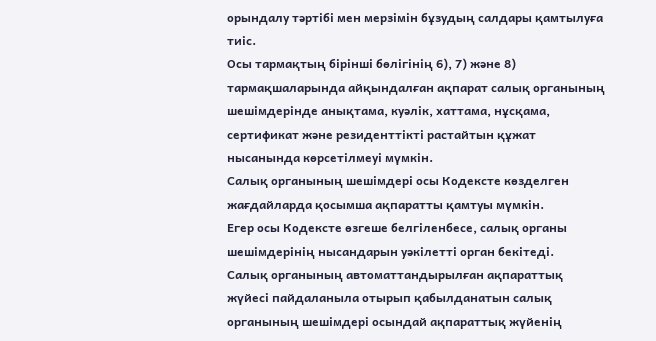орындалу тәртібі мен мерзімін бұзудың салдары қамтылуға тиіс.
Осы тармақтың бірінші бөлігінің 6), 7) және 8) тармақшаларында айқындалған ақпарат салық органының шешімдерінде анықтама, куәлік, хаттама, нұсқама, сертификат және резиденттікті растайтын құжат нысанында көрсетілмеуі мүмкін.
Салық органының шешімдері осы Кодексте көзделген жағдайларда қосымша ақпаратты қамтуы мүмкін.
Егер осы Кодексте өзгеше белгіленбесе, салық органы шешімдерінің нысандарын уәкілетті орган бекітеді.
Салық органының автоматтандырылған ақпараттық жүйесі пайдаланыла отырып қабылданатын салық органының шешімдері осындай ақпараттық жүйенің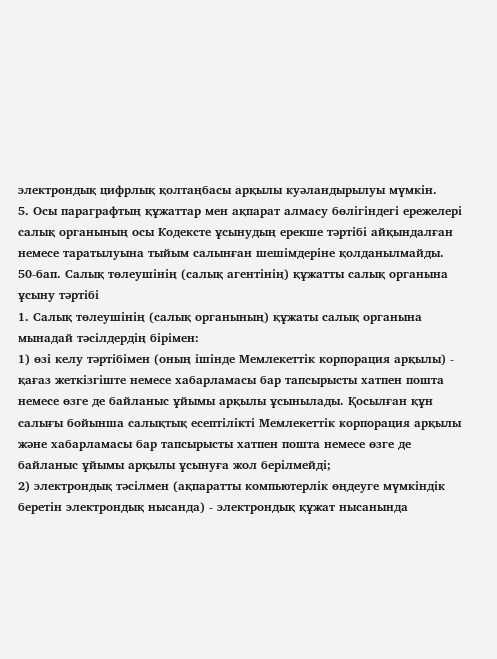электрондық цифрлық қолтаңбасы арқылы куәландырылуы мүмкін.
5. Осы параграфтың құжаттар мен ақпарат алмасу бөлігіндегі ережелері салық органының осы Кодексте ұсынудың ерекше тәртібі айқындалған немесе таратылуына тыйым салынған шешімдеріне қолданылмайды.
50-бап. Салық төлеушінің (салық агентінің) құжатты салық органына ұсыну тәртібі
1. Салық төлеушінің (салық органының) құжаты салық органына мынадай тәсілдердің бірімен:
1) өзі келу тәртібімен (оның ішінде Мемлекеттік корпорация арқылы) - қағаз жеткізгіште немесе хабарламасы бар тапсырысты хатпен пошта немесе өзге де байланыс ұйымы арқылы ұсынылады. Қосылған құн салығы бойынша салықтық есептілікті Мемлекеттік корпорация арқылы және хабарламасы бар тапсырысты хатпен пошта немесе өзге де байланыс ұйымы арқылы ұсынуға жол берілмейді;
2) электрондық тәсілмен (ақпаратты компьютерлік өңдеуге мүмкіндік беретін электрондық нысанда) - электрондық құжат нысанында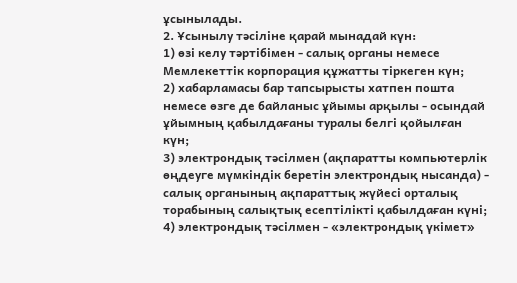ұсынылады.
2. Ұсынылу тәсіліне қарай мынадай күн:
1) өзі келу тәртібімен - салық органы немесе Мемлекеттік корпорация құжатты тіркеген күн;
2) хабарламасы бар тапсырысты хатпен пошта немесе өзге де байланыс ұйымы арқылы - осындай ұйымның қабылдағаны туралы белгі қойылған күн;
3) электрондық тәсілмен (ақпаратты компьютерлік өңдеуге мүмкіндік беретін электрондық нысанда) - салық органының ақпараттық жүйесі орталық торабының салықтық есептілікті қабылдаған күні;
4) электрондық тәсілмен - «электрондық үкімет»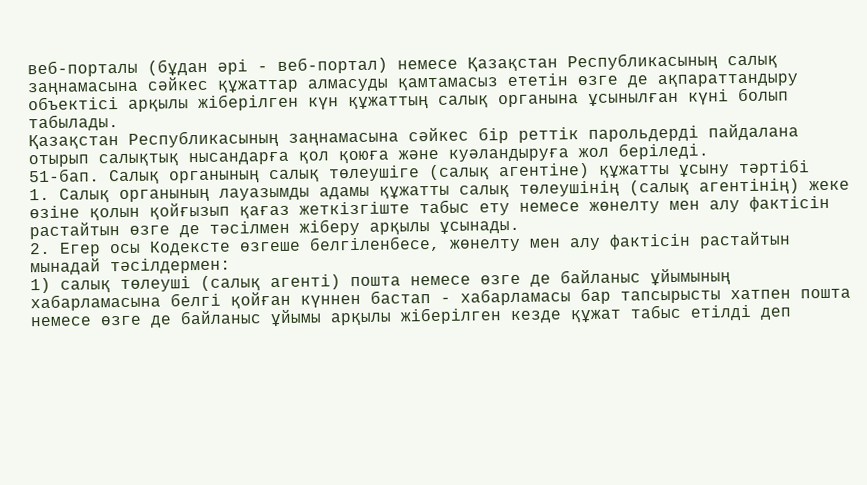веб-порталы (бұдан әрі - веб-портал) немесе Қазақстан Республикасының салық заңнамасына сәйкес құжаттар алмасуды қамтамасыз ететін өзге де ақпараттандыру объектісі арқылы жіберілген күн құжаттың салық органына ұсынылған күні болып табылады.
Қазақстан Республикасының заңнамасына сәйкес бір реттік парольдерді пайдалана отырып салықтық нысандарға қол қоюға және куәландыруға жол беріледі.
51-бап. Салық органының салық төлеушіге (салық агентіне) құжатты ұсыну тәртібі
1. Салық органының лауазымды адамы құжатты салық төлеушінің (салық агентінің) жеке өзіне қолын қойғызып қағаз жеткізгіште табыс ету немесе жөнелту мен алу фактісін растайтын өзге де тәсілмен жіберу арқылы ұсынады.
2. Егер осы Кодексте өзгеше белгіленбесе, жөнелту мен алу фактісін растайтын мынадай тәсілдермен:
1) салық төлеуші (салық агенті) пошта немесе өзге де байланыс ұйымының хабарламасына белгі қойған күннен бастап - хабарламасы бар тапсырысты хатпен пошта немесе өзге де байланыс ұйымы арқылы жіберілген кезде құжат табыс етілді деп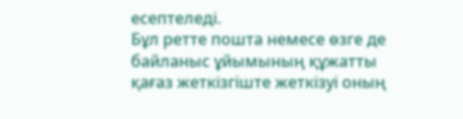есептеледі.
Бұл ретте пошта немесе өзге де байланыс ұйымының құжатты қағаз жеткізгіште жеткізуі оның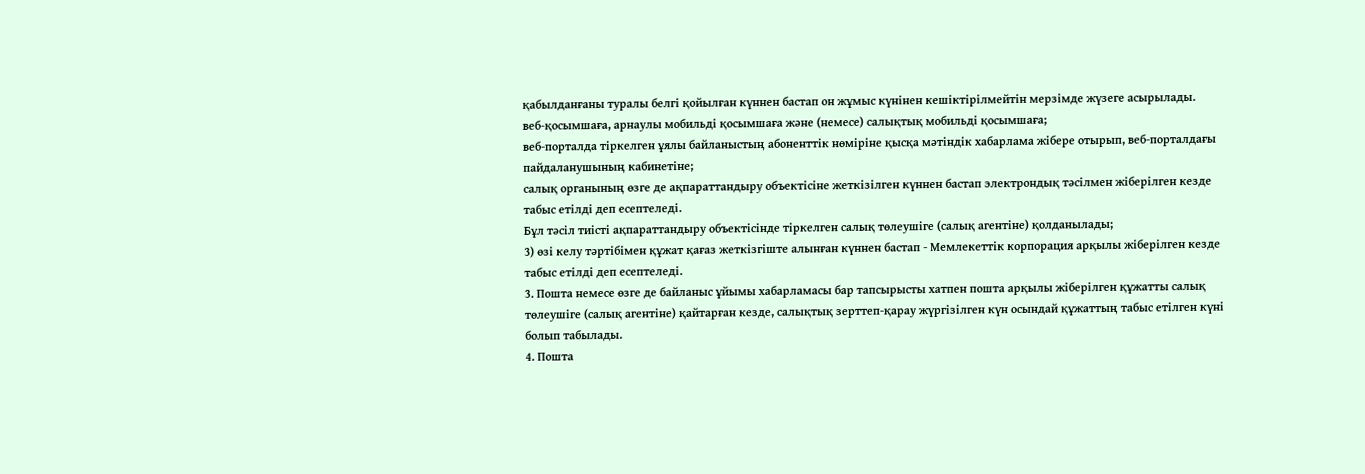қабылданғаны туралы белгі қойылған күннен бастап он жұмыс күнінен кешіктірілмейтін мерзімде жүзеге асырылады.
веб-қосымшаға, арнаулы мобильді қосымшаға және (немесе) салықтық мобильді қосымшаға;
веб-порталда тіркелген ұялы байланыстың абоненттік нөміріне қысқа мәтіндік хабарлама жібере отырып, веб-порталдағы пайдаланушының кабинетіне;
салық органының өзге де ақпараттандыру объектісіне жеткізілген күннен бастап электрондық тәсілмен жіберілген кезде табыс етілді деп есептеледі.
Бұл тәсіл тиісті ақпараттандыру объектісінде тіркелген салық төлеушіге (салық агентіне) қолданылады;
3) өзі келу тәртібімен құжат қағаз жеткізгіште алынған күннен бастап - Мемлекеттік корпорация арқылы жіберілген кезде табыс етілді деп есептеледі.
3. Пошта немесе өзге де байланыс ұйымы хабарламасы бар тапсырысты хатпен пошта арқылы жіберілген құжатты салық төлеушіге (салық агентіне) қайтарған кезде, салықтық зерттеп-қарау жүргізілген күн осындай құжаттың табыс етілген күні болып табылады.
4. Пошта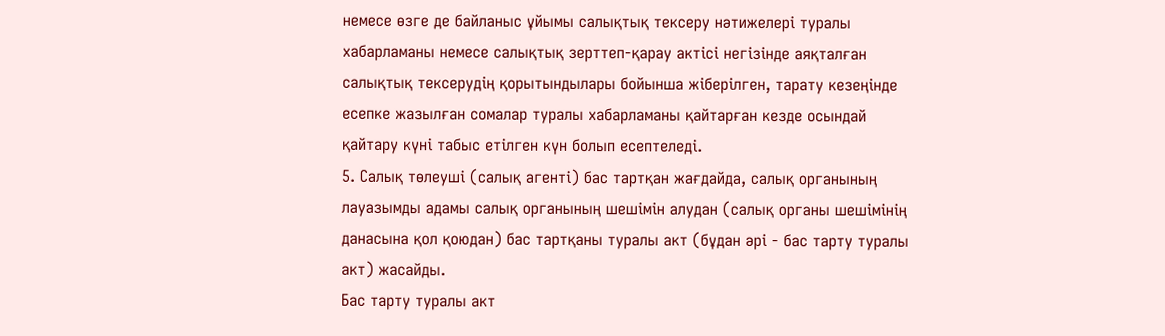немесе өзге де байланыс ұйымы салықтық тексеру нәтижелері туралы хабарламаны немесе салықтық зерттеп-қарау актісі негізінде аяқталған салықтық тексерудің қорытындылары бойынша жіберілген, тарату кезеңінде есепке жазылған сомалар туралы хабарламаны қайтарған кезде осындай қайтару күні табыс етілген күн болып есептеледі.
5. Салық төлеуші (салық агенті) бас тартқан жағдайда, салық органының лауазымды адамы салық органының шешімін алудан (салық органы шешімінің данасына қол қоюдан) бас тартқаны туралы акт (бұдан әрі - бас тарту туралы акт) жасайды.
Бас тарту туралы акт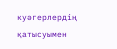куәгерлердің қатысуымен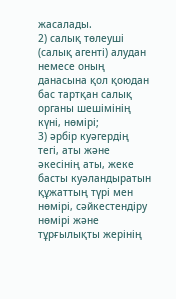жасалады.
2) салық төлеуші (салық агенті) алудан немесе оның данасына қол қоюдан бас тартқан салық органы шешімінің күні, нөмірі;
3) әрбір куәгердің тегі, аты және әкесінің аты, жеке басты куәландыратын құжаттың түрі мен нөмірі, сәйкестендіру нөмірі және тұрғылықты жерінің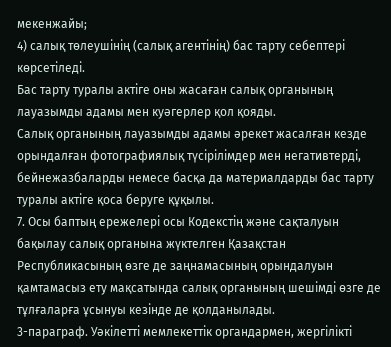мекенжайы;
4) салық төлеушінің (салық агентінің) бас тарту себептері көрсетіледі.
Бас тарту туралы актіге оны жасаған салық органының лауазымды адамы мен куәгерлер қол қояды.
Салық органының лауазымды адамы әрекет жасалған кезде орындалған фотографиялық түсірілімдер мен негативтерді, бейнежазбаларды немесе басқа да материалдарды бас тарту туралы актіге қоса беруге құқылы.
7. Осы баптың ережелері осы Кодекстің және сақталуын бақылау салық органына жүктелген Қазақстан Республикасының өзге де заңнамасының орындалуын қамтамасыз ету мақсатында салық органының шешімді өзге де тұлғаларға ұсынуы кезінде де қолданылады.
3-параграф. Уәкілетті мемлекеттік органдармен, жергілікті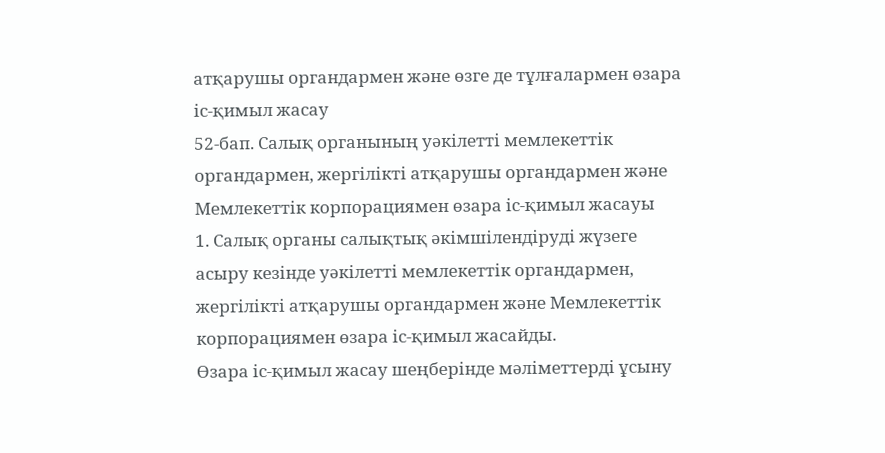атқарушы органдармен және өзге де тұлғалармен өзара іс-қимыл жасау
52-бап. Салық органының уәкілетті мемлекеттік органдармен, жергілікті атқарушы органдармен және Мемлекеттік корпорациямен өзара іс-қимыл жасауы
1. Салық органы салықтық әкімшілендіруді жүзеге асыру кезінде уәкілетті мемлекеттік органдармен, жергілікті атқарушы органдармен және Мемлекеттік корпорациямен өзара іс-қимыл жасайды.
Өзара іс-қимыл жасау шеңберінде мәліметтерді ұсыну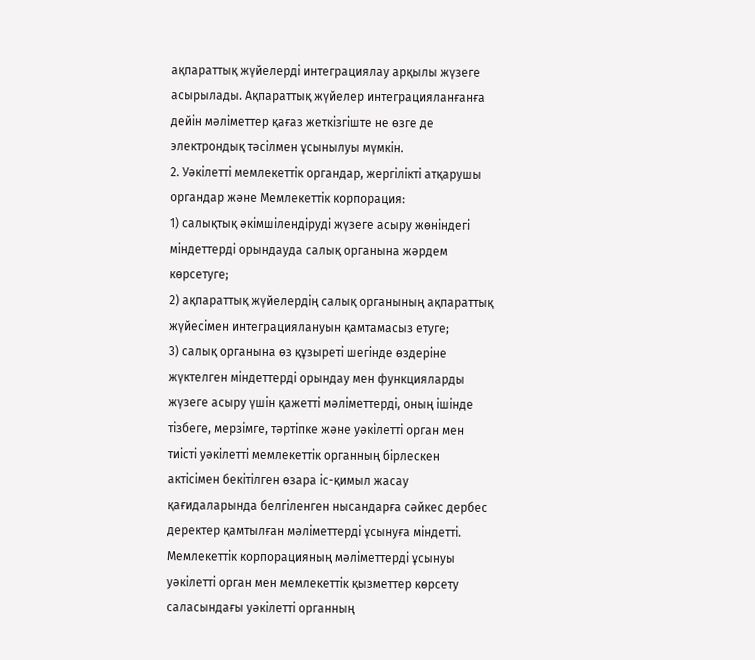ақпараттық жүйелерді интеграциялау арқылы жүзеге асырылады. Ақпараттық жүйелер интеграцияланғанға дейін мәліметтер қағаз жеткізгіште не өзге де электрондық тәсілмен ұсынылуы мүмкін.
2. Уәкілетті мемлекеттік органдар, жергілікті атқарушы органдар және Мемлекеттік корпорация:
1) салықтық әкімшілендіруді жүзеге асыру жөніндегі міндеттерді орындауда салық органына жәрдем көрсетуге;
2) ақпараттық жүйелердің салық органының ақпараттық жүйесімен интеграциялануын қамтамасыз етуге;
3) салық органына өз құзыреті шегінде өздеріне жүктелген міндеттерді орындау мен функцияларды жүзеге асыру үшін қажетті мәліметтерді, оның ішінде тізбеге, мерзімге, тәртіпке және уәкілетті орган мен тиісті уәкілетті мемлекеттік органның бірлескен актісімен бекітілген өзара іс-қимыл жасау қағидаларында белгіленген нысандарға сәйкес дербес деректер қамтылған мәліметтерді ұсынуға міндетті.
Мемлекеттік корпорацияның мәліметтерді ұсынуы уәкілетті орган мен мемлекеттік қызметтер көрсету саласындағы уәкілетті органның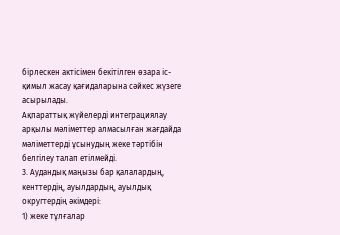бірлескен актісімен бекітілген өзара іс-қимыл жасау қағидаларына сәйкес жүзеге асырылады.
Ақпараттық жүйелерді интеграциялау арқылы мәліметтер алмасылған жағдайда мәліметтерді ұсынудың жеке тәртібін белгілеу талап етілмейді.
3. Аудандық маңызы бар қалалардың, кенттердің, ауылдардың, ауылдық округтердің әкімдері:
1) жеке тұлғалар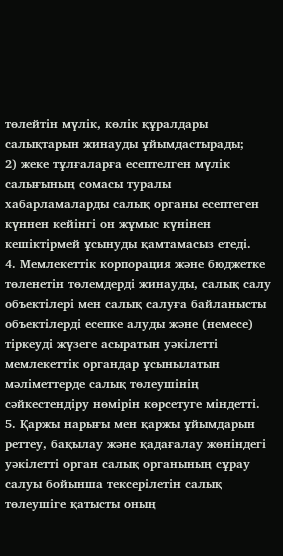төлейтін мүлік, көлік құралдары салықтарын жинауды ұйымдастырады;
2) жеке тұлғаларға есептелген мүлік салығының сомасы туралы хабарламаларды салық органы есептеген күннен кейінгі он жұмыс күнінен кешіктірмей ұсынуды қамтамасыз етеді.
4. Мемлекеттік корпорация және бюджетке төленетін төлемдерді жинауды, салық салу объектілері мен салық салуға байланысты объектілерді есепке алуды және (немесе) тіркеуді жүзеге асыратын уәкілетті мемлекеттік органдар ұсынылатын мәліметтерде салық төлеушінің сәйкестендіру нөмірін көрсетуге міндетті.
5. Қаржы нарығы мен қаржы ұйымдарын реттеу, бақылау және қадағалау жөніндегі уәкілетті орган салық органының сұрау салуы бойынша тексерілетін салық төлеушіге қатысты оның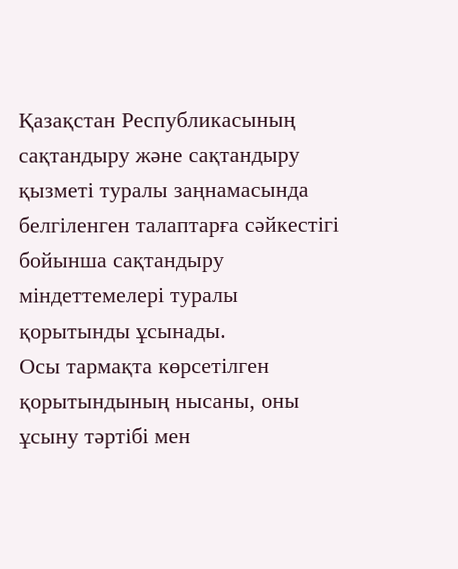Қазақстан Республикасының сақтандыру және сақтандыру қызметі туралы заңнамасында белгіленген талаптарға сәйкестігі бойынша сақтандыру міндеттемелері туралы қорытынды ұсынады.
Осы тармақта көрсетілген қорытындының нысаны, оны ұсыну тәртібі мен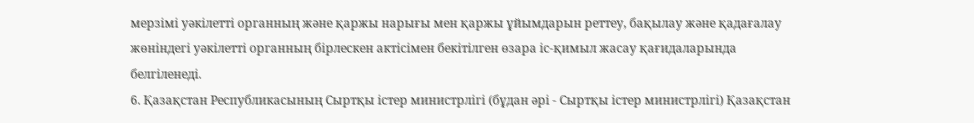мерзімі уәкілетті органның және қаржы нарығы мен қаржы ұйымдарын реттеу, бақылау және қадағалау жөніндегі уәкілетті органның бірлескен актісімен бекітілген өзара іс-қимыл жасау қағидаларында белгіленеді.
6. Қазақстан Республикасының Сыртқы істер министрлігі (бұдан әрі - Сыртқы істер министрлігі) Қазақстан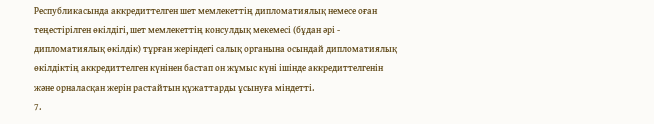Республикасында аккредиттелген шет мемлекеттің дипломатиялық немесе оған теңестірілген өкілдігі, шет мемлекеттің консулдық мекемесі (бұдан әрі - дипломатиялық өкілдік) тұрған жеріндегі салық органына осындай дипломатиялық өкілдіктің аккредиттелген күнінен бастап он жұмыс күні ішінде аккредиттелгенін және орналасқан жерін растайтын құжаттарды ұсынуға міндетті.
7.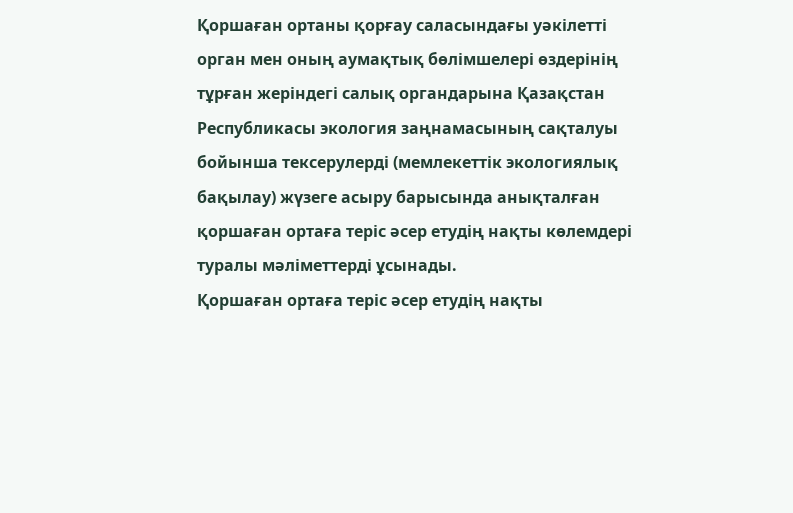Қоршаған ортаны қорғау саласындағы уәкілетті орган мен оның аумақтық бөлімшелері өздерінің тұрған жеріндегі салық органдарына Қазақстан Республикасы экология заңнамасының сақталуы бойынша тексерулерді (мемлекеттік экологиялық бақылау) жүзеге асыру барысында анықталған қоршаған ортаға теріс әсер етудің нақты көлемдері туралы мәліметтерді ұсынады.
Қоршаған ортаға теріс әсер етудің нақты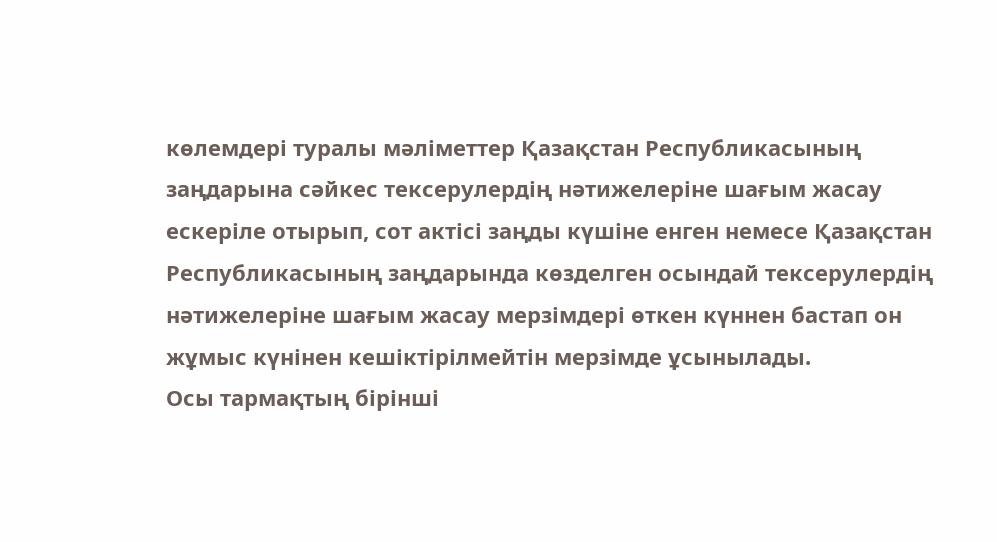көлемдері туралы мәліметтер Қазақстан Республикасының заңдарына сәйкес тексерулердің нәтижелеріне шағым жасау ескеріле отырып, сот актісі заңды күшіне енген немесе Қазақстан Республикасының заңдарында көзделген осындай тексерулердің нәтижелеріне шағым жасау мерзімдері өткен күннен бастап он жұмыс күнінен кешіктірілмейтін мерзімде ұсынылады.
Осы тармақтың бірінші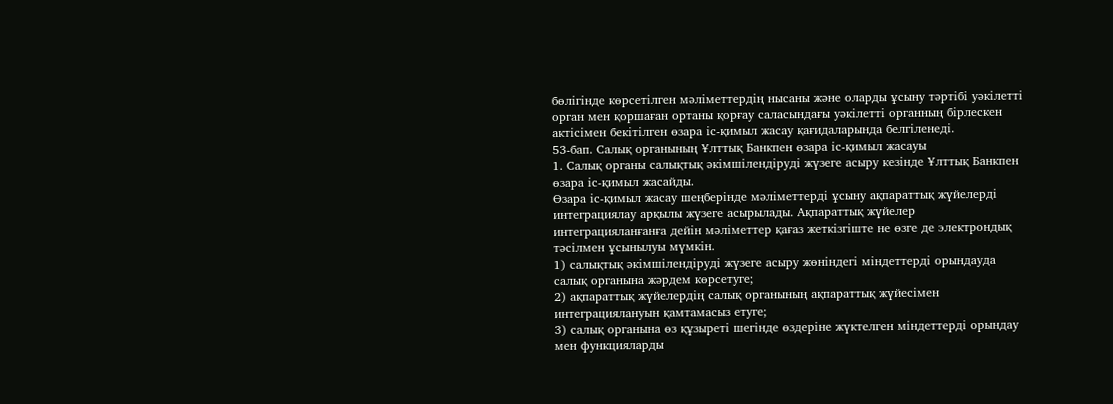бөлігінде көрсетілген мәліметтердің нысаны және оларды ұсыну тәртібі уәкілетті орган мен қоршаған ортаны қорғау саласындағы уәкілетті органның бірлескен актісімен бекітілген өзара іс-қимыл жасау қағидаларында белгіленеді.
53-бап. Салық органының Ұлттық Банкпен өзара іс-қимыл жасауы
1. Салық органы салықтық әкімшілендіруді жүзеге асыру кезінде Ұлттық Банкпен өзара іс-қимыл жасайды.
Өзара іс-қимыл жасау шеңберінде мәліметтерді ұсыну ақпараттық жүйелерді интеграциялау арқылы жүзеге асырылады. Ақпараттық жүйелер интеграцияланғанға дейін мәліметтер қағаз жеткізгіште не өзге де электрондық тәсілмен ұсынылуы мүмкін.
1) салықтық әкімшілендіруді жүзеге асыру жөніндегі міндеттерді орындауда салық органына жәрдем көрсетуге;
2) ақпараттық жүйелердің салық органының ақпараттық жүйесімен интеграциялануын қамтамасыз етуге;
3) салық органына өз құзыреті шегінде өздеріне жүктелген міндеттерді орындау мен функцияларды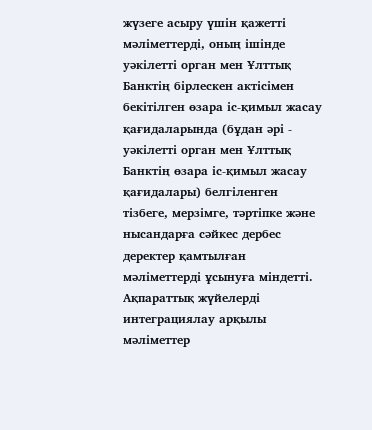жүзеге асыру үшін қажетті мәліметтерді, оның ішінде уәкілетті орган мен Ұлттық Банктің бірлескен актісімен бекітілген өзара іс-қимыл жасау қағидаларында (бұдан әрі - уәкілетті орган мен Ұлттық Банктің өзара іс-қимыл жасау қағидалары) белгіленген тізбеге, мерзімге, тәртіпке және нысандарға сәйкес дербес деректер қамтылған мәліметтерді ұсынуға міндетті.
Ақпараттық жүйелерді интеграциялау арқылы мәліметтер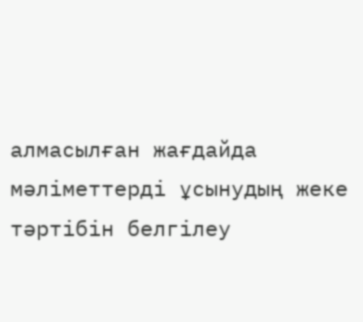алмасылған жағдайда мәліметтерді ұсынудың жеке тәртібін белгілеу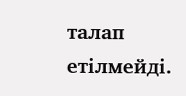талап етілмейді.